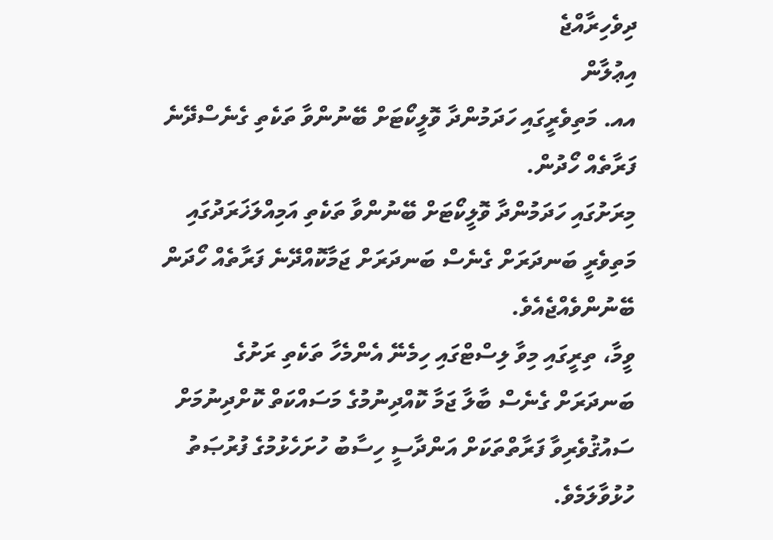ދިވެހިރާއްޖެ
އިޢުލާން
އއ. މަތިވެރީގައި ހަދަމުންދާ ވޮލީކޯޓަށް ބޭނުންވާ ތަކެތި ގެނެސްދޭނެ ފަރާތެއް ހޯދުން.
މިރަށުގައި ހަދަމުންދާ ވޮލީކޯޓަށް ބޭނުންވާ ތަކެތި އަމިއްލަޚަރަދުގައި މަތިވެރީ ބަނދަރަށް ގެނެސް ބަނދަރަށް ޖަމާކޮއްދޭނެ ފަރާތެއް ހޯދަން ބޭނުންވެއްޖެއެވެ.
ވީމާ، ތިރީގައި މިވާ ލިސްޓްގައި ހިމެނޭ އެންމެހާ ތަކެތި ރަށުގެ ބަނދަރަށް ގެނެސް ބާލާ ޖަމާ ކޮއްދިނުމުގެ މަސައްކަތް ކޮށްދިނުމަށް ސައުޤުވެރިވާ ފަރާތްތަކަށް އަންދާސީ ހިސާބު ހުށަހެޅުމުގެ ފުރުޞަތު ހުޅުވާލަމެވެ.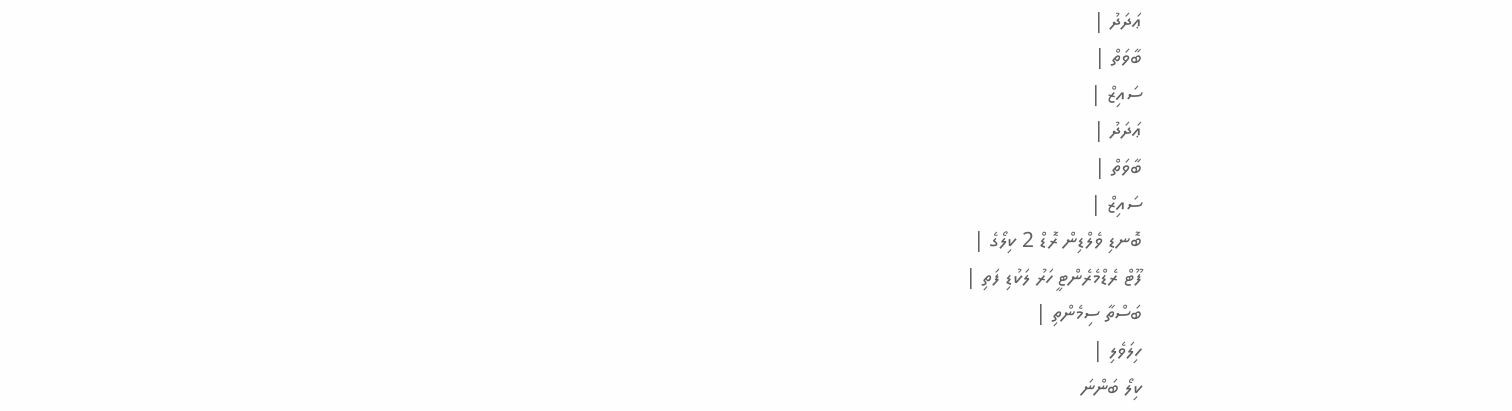ޢަދަދު |
ބާވަތް |
ސައިޒް |
ޢަދަދު |
ބާވަތް |
ސައިޒް |
ބޮނޑި ވެލްޑިން ރޮޑް 2 ކިލޯގެ |
ފޫޓް ރެޑްމެރެންޓީ ހަރު ލަކުޑި ފަތި |
ބަސްތާ ސިމެންތި |
ހިލަވެލި |
ކިލޯ ބަންނަ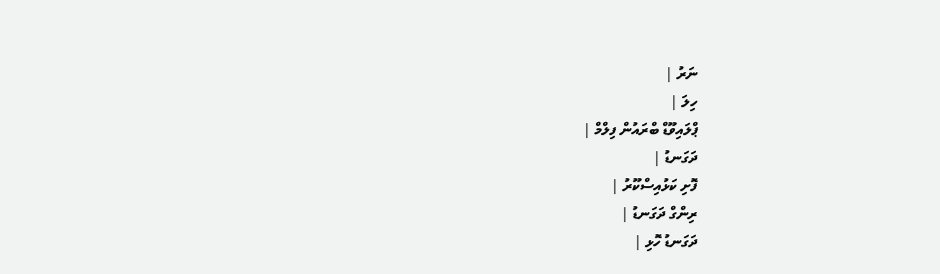ނަރު |
ހިލަ |
ޕްލައިވޫޑް ބްރައުން ފިލްމް |
ދަގަނޑު |
ފޮށި ކަޅުއިސްކޫރު |
ރިންގް ދަގަނޑު |
ދަގަނޑު ހޮޅި |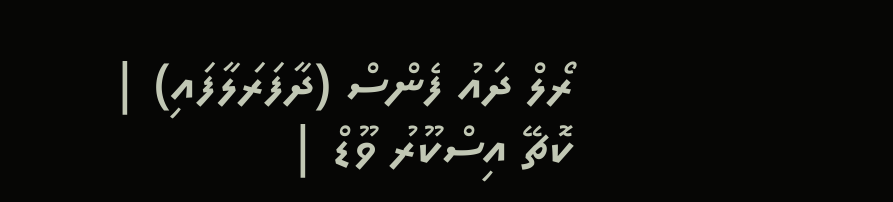ރޯލް ދައު ފެންސް (ދާފަރަލާފައި) |
ކޮޗޭ އިސްކޫރު ވޫޑް |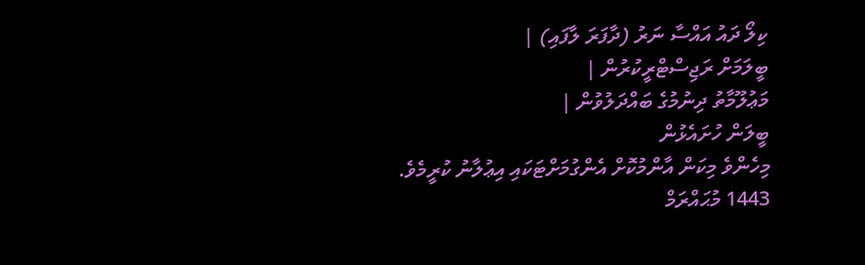ކިލޯ ދައު އައްސާ ނަރު (ދާފަރަ ލާފައި) |
ބީލަމަށް ރަޖިސްޓްރީކުރުން |
މަޢުލޫމާތު ދިނުމުގެ ބައްދަލުވުން |
ބީލަން ހުށައެޅުން
މިހެންވެ މިކަން އާންމުކޮށް އެންގުމަށްޓަކައި އިޢުލާނު ކުރީމެވެ.
1443 މުޙައްރަމް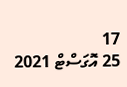17
25 އޮގަސްޓް 2021